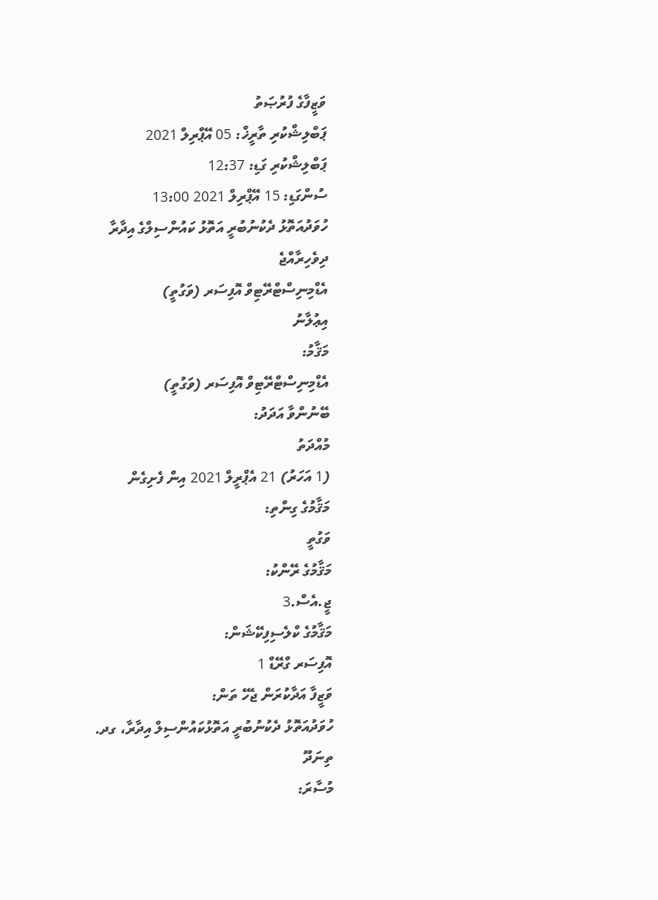ވަޒީފާގެ ފުރުޞަތު
ޕަބްލިޝްކުރި ތާރީޚް: 05 އޭޕްރިލް 2021
ޕަބްލިޝްކުރި ގަޑި: 12:37
ސުންގަޑި: 15 އޭޕްރިލް 2021 13:00
ހުވަދުއަތޮޅު ދެކުނުބުރީ އަތޮޅު ކައުންސިލްގެ އިދާރާ
ދިވެހިރާއްޖެ
އެޑްމިނިސްޓްރޭޓިވް އޮފިސަރ (ވަގުތީ)
އިޢުލާނު
މަޤާމު:
އެޑްމިނިސްޓްރޭޓިވް އޮފިސަރ (ވަގުތީ)
ބޭނުންވާ އަދަދު:
މުއްދަތު
(1 އަހަރު) 21 އެޕްރީލް 2021 އިން ފެށިގެން
މަޤާމުގެ ގިންތި:
ވަގުތީ
މަޤާމުގެ ރޭންކު:
ޖީ.އެސް.3
މަޤާމުގެ ކްލެސިފިކޭޝަން:
އޮފިސަރ ގްރޭޑް 1
ވަޒީފާ އަދާކުރަން ޖެހޭ ތަން:
ހުވަދުއަތޮޅު ދެކުނުބުރީ އަތޮޅުކައުންސިލް އިދާރާ، ގދ. ތިނަދޫ
މުސާރަ: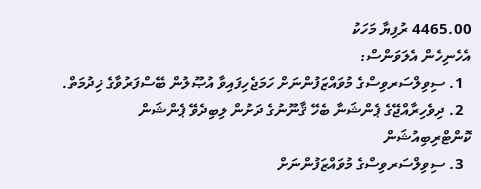4465.00 ރުފިޔާ މަހަކު
އެހެނިހެން އެލަވަންސް:
  1. ސިވިލްސަރވިސްގެ މުވައްޒަފުންނަށް ހަމަޖެހިފައިވާ އުޞޫލުން ބޭސްފަރުވާގެ ޚިދުމަތް.
  2. ދިވެހިރާއްޖޭގެ ޕެންޝަނާ ބެހޭ ޤާނޫނުގެ ދަށުން ލިބިދެވޭ ޕެންޝަން ކޮންޓްރިބިއުޝަން
  3. ސިވިލްސަރވިސްގެ މުވައްޒަފުންނަށް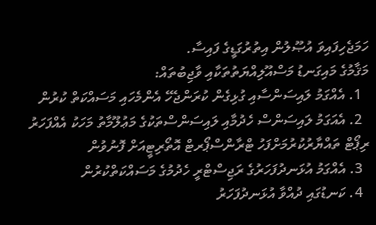ހަމަޖެހިފައިވަ އުޞޫލުން އިތުރުގަޑީގެ ފައިސާ.
މަޤާމުގެ މައިގަނޑު މަސްއޫލިއްޔަތުތަކާއި ވާޖިބުތައް:
  1. އެއްގަމު ލައިސަންސާއި ގުޅިގެން ކުރަންޖެހޭ އެންމެހައި މަސައްކަތް ކުރުން
  2. އެއަގަމު ލައިސަންސް ހެދުމާއި ލައިސަންސްތަކުގެ މަޢުލޫމާތު މަހަކު އެއްފަހަރު ރިޕޯޓް ތައްޔާރުކުރުމަށްފަހު ޓްރާންސްޕޯރޓް އޮތޯރިޓީއަށް ފޮނުވުން
  3. އެއްގަމު އުޅަނދުފަހަރުގެ ރަޖިސްޓްރީ ހެދުމުގެ މަސައްކަތްކުރުން
  4. ކަނޑުގައި ދުއްވާ އުޅަނދުފަހަރު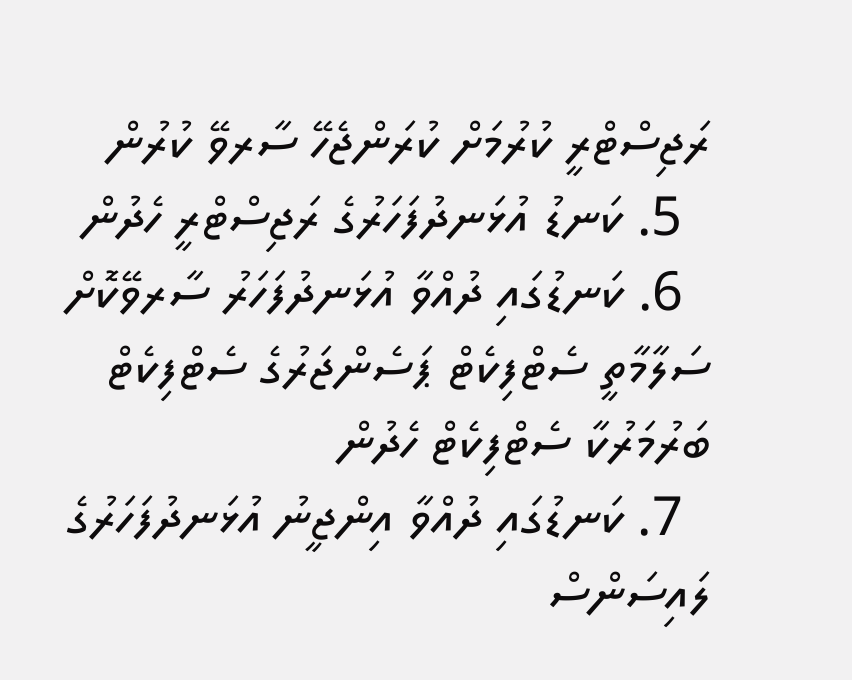ރަޖިސްޓްރީ ކުރުމަށް ކުރަންޖެހޭ ސާރވޭ ކުރުން
  5. ކަނޑު އުޅަނދުފަހަރުގެ ރަޖިސްޓްރީ ހެދުން
  6. ކަނޑުގައި ދުއްވާ އުޅަނދުފަހަރު ސާރވޭކޮށް ސަލާމާތީ ސެޓްފިކެޓް ޕަސެންޖަރުގެ ސެޓްފިކެޓް ބަރުމަރުކާ ސެޓްފިކެޓް ހެދުން
  7. ކަނޑުގައި ދުއްވާ އިންޖީނު އުޅަނދުފަހަރުގެ ލައިސަންސް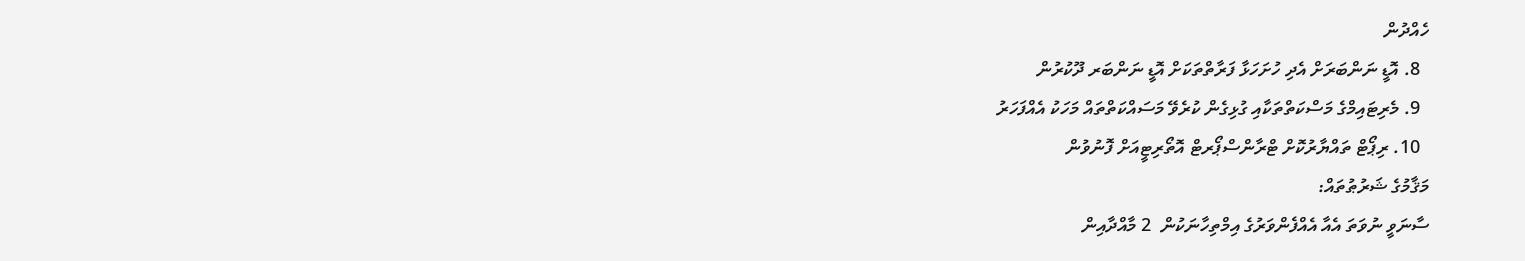ހެއްދުން
  8. އޮޑީ ނަންބަރަށް އެދި ހުށަހަޅާ ފަރާތްތަކަށް އޮޑީ ނަންބަރ ދޫކުރުން
  9. މެރިޓައިމްގެ މަސްކަތްތަކާއި ގުޅިގެން ކުރެވޭ މަސައްކަތްތައް މަހަކު އެއްފަހަރު
  10. ރިޕޯޓް ތައްޔާރުކޮށް ޓްރާންސްޕޯރޓް އޮތޯރިޓީއަށް ފޮނުވުން
މަޤާމުގެ ޝަރުޠުތައް:
ސާނަވީ ނުވަތަ އެއާ އެއްފެންވަރުގެ އިމްތިހާނަކުން  2 މާއްދާއިން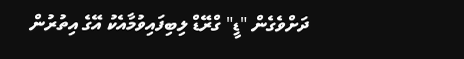ދަށްވެގެން "ޑީ" ގްރޭޑް ލިބިފައިވުމާއެކު އޭގެ އިތުރުން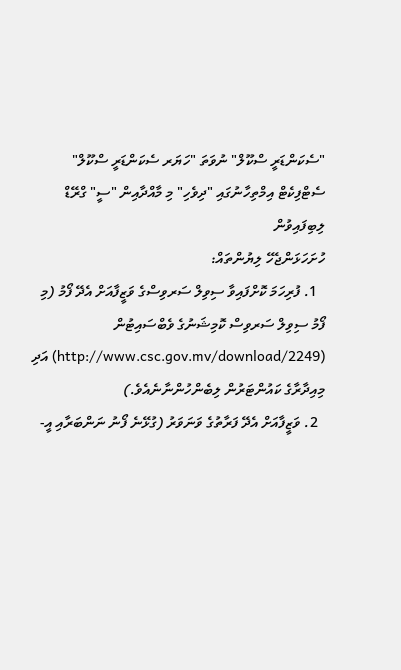"ސެކަންޑަރީ ސްކޫލް" ނުވަތަ "ހަޔަރ ސެކަންޑަރީ ސްކޫލް" ސެޓްފިކެޓް އިމްތިހާނުގައި "ދިވެހި" މި މާއްދާއިން "ސީ" ގްރޭޑް ލިބިފައިވުން
ހުށަހަޅަންޖެހޭ ލިޔުންތައް:
  1. ފުރިހަމަ ކޮށްފައިވާ ސިވިލް ސަރވިސްގެ ވަޒީފާއަށް އެދޭ ފޯމު (މި ފޯމު ސިވިލް ސަރވިސް ކޮމިޝަނުގެ ވެބްސައިޓުން (http://www.csc.gov.mv/download/2249) އަދި މިއިދާރާގެ ކައުންޓަރުން ލިބެންހުންނާނެއެވެ.)
  2. ވަޒީފާއަށް އެދޭ ފަރާތުގެ ވަނަވަރު (ގުޅޭނެ ފޯނު ނަންބަރާއި އީ-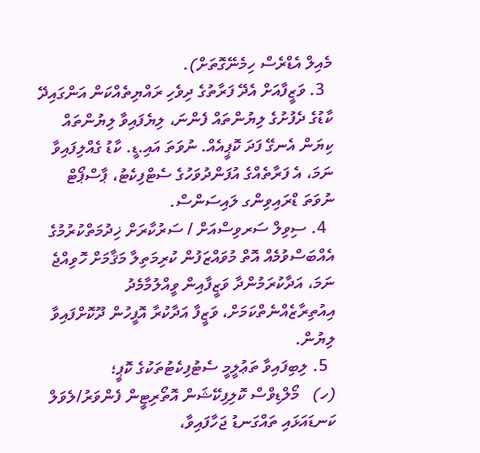މެއިލް އެޑްރެސް ހިމެނޭގޮތަށް).
  3. ވަޒީފާއަށް އެދޭ ފަރާތުގެ ދިވެހި ރައްޔިތެއްކަން އަންގައިދޭ ކާޑުގެ ދެފުށުގެ ލިޔުންތައް ފެންނަ، ލިޔެފައިވާ ލިޔުންތައް ކިޔަން އެނގޭ ފަދަ ކޮޕީއެއް. ނުވަތަ އައި.ޑީ. ކާޑު ގެއްލިފައިވާ ނަމަ، އެ ފަރާތެއްގެ އުފަންދުވަހުގެ ސެޓްފިކެޓު، ޕާސްޕޯޓް ނުވަތަ ޑްރައިވިންގ ލައިސަންސް.
  4. ސިވިލް ސަރވިސްއަށް / ސަރުކާރަށް ޚިދުމަތްކުރުމުގެ އެއްބަސްވުމެއް އޮތް މުވައްޒަފުން ކުރިމަތިލާ މަޤާމަށް ހޮވިއްޖެ ނަމަ، އަދާކުރަމުންދާ ވަޒީފާއިން ވީއްލުމާމެދު އިއުތިރާޒެއްނެތްކަމަށް، ވަޒީފާ އަދާކުރާ އޮފީހުން ދޫކޮށްފައިވާ ލިޔުން.
  5. ލިބިފައިވާ ތަޢުލީމީ ސެޓުފިކެޓުތަކުގެ ކޮޕީ؛
(ހ)   މޯލްޑިވްސް ކޮލިފިކޭޝަން އޮތޯރިޓީން ފެންވަރު/ލެވަލް ކަނޑައަޅައި ތައްގަނޑު ޖަހާފައިވާ،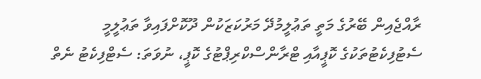ރާއްޖެއިން ބޭރުގެ މަތީ ތަޢުލީމުދޭ މަރުކަޒަކުން ދޫކޮށްފައިވާ ތަޢުލީމީ ސެޓުފިކެޓުތަކުގެ ކޮޕީއާއި ޓްރާންސްކްރިޕްޓުގެ ކޮޕީ، ނުވަތަ: ސެޓްފިކެޓު ނެތް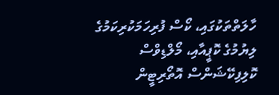ހާލަތްތަކުގައި، ކޯސް ފުރިހަމަކުރިކަމުގެ ލިޔުމުގެ ކޮޕީއާއި، މޯލްޑިވްސް ކޮލިފިކޭޝަންސް އޮތޯރިޓީން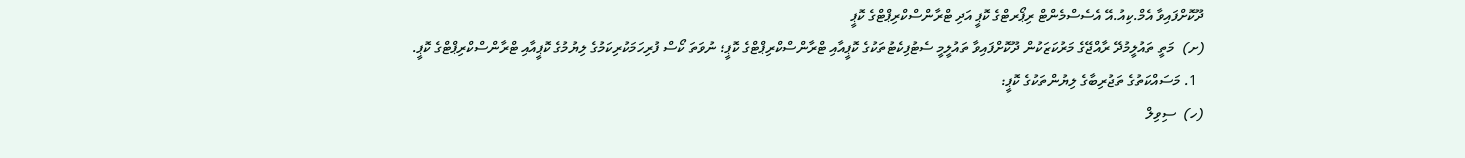ދޫކޮށްފައިވާ އެމް.ކިއު.އޭ އެސެސްމެންޓް ރިޕޯރޓްގެ ކޮޕީ އަދި ޓްރާންސްކްރިޕްޓްގެ ކޮޕީ
(ށ)  މަތީ ތައުލީމުދޭ ރާއްޖޭގެ މަރުކަޒަކުން ދޫކޮށްފައިވާ ތައުލީމީ ސެޓުފިކެޓުތަކުގެ ކޮޕީއާއި ޓްރާންސްކްރިޕްޓްގެ ކޮޕީ؛ ނުވަތަ ކޯސް ފުރިހަމަކުރިކަމުގެ ލިޔުމުގެ ކޮޕީއާއި ޓްރާންސްކްރިޕްޓްގެ ކޮޕީ.
  1. މަސައްކަތުގެ ތަޖުރިބާގެ ލިޔުންތަކުގެ ކޮޕީ:
(ހ)  ސިވިލް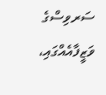ސަރވިސްގެ ވަޒީފާއެއްގައި،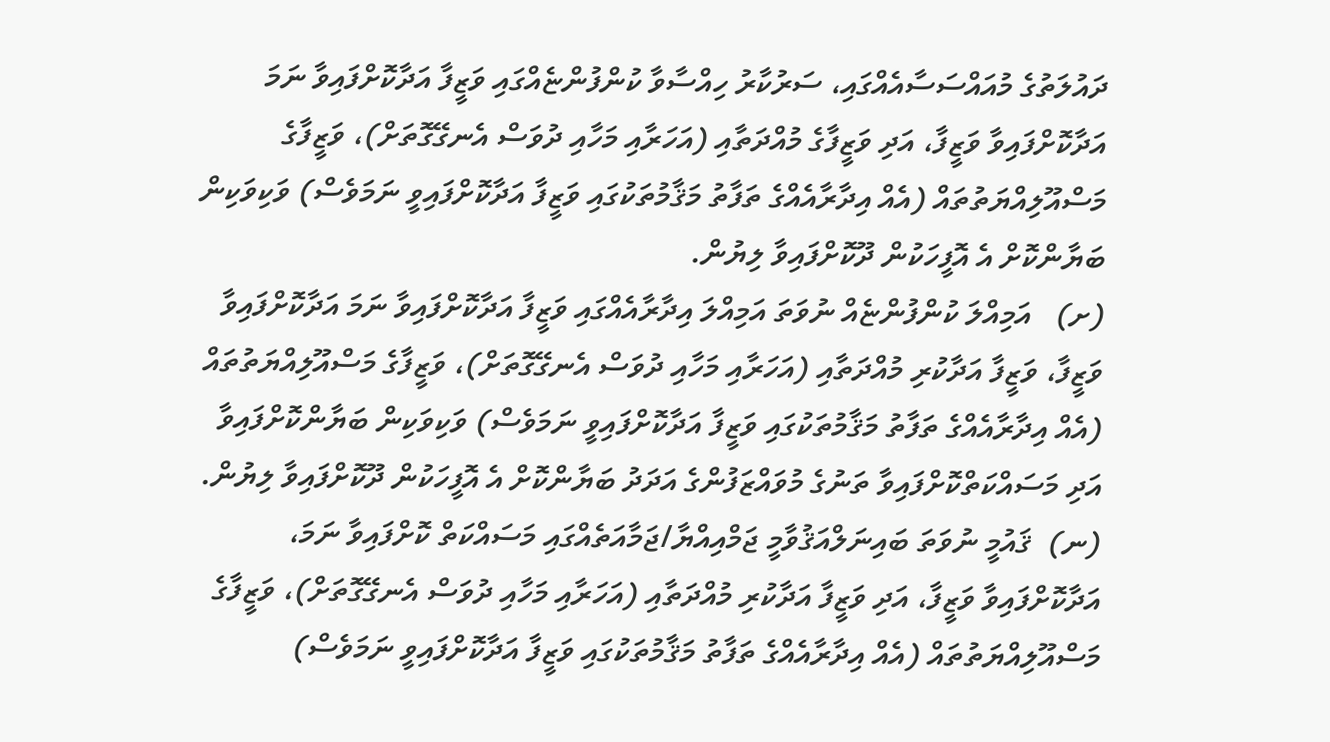ދައުލަތުގެ މުއައްސަސާއެއްގައި، ސަރުކާރު ހިއްސާވާ ކުންފުންޏެއްގައި ވަޒީފާ އަދާކޮށްފައިވާ ނަމަ އަދާކޮށްފައިވާ ވަޒީފާ، އަދި ވަޒީފާގެ މުއްދަތާއި (އަހަރާއި މަހާއި ދުވަސް އެނގޭގޮތަށް)، ވަޒީފާގެ މަސްއޫލިއްޔަތުތައް (އެއް އިދާރާއެއްގެ ތަފާތު މަޤާމުތަކުގައި ވަޒީފާ އަދާކޮށްފައިވީ ނަމަވެސް) ވަކިވަކިން ބަޔާންކޮށް އެ އޮފީހަކުން ދޫކޮށްފައިވާ ލިޔުން.
(ށ)   އަމިއްލަ ކުންފުންޏެއް ނުވަތަ އަމިއްލަ އިދާރާއެއްގައި ވަޒީފާ އަދާކޮށްފައިވާ ނަމަ އަދާކޮށްފައިވާ ވަޒީފާ، ވަޒީފާ އަދާކުރި މުއްދަތާއި (އަހަރާއި މަހާއި ދުވަސް އެނގޭގޮތަށް)، ވަޒީފާގެ މަސްއޫލިއްޔަތުތައް (އެއް އިދާރާއެއްގެ ތަފާތު މަޤާމުތަކުގައި ވަޒީފާ އަދާކޮށްފައިވީ ނަމަވެސް) ވަކިވަކިން ބަޔާންކޮށްފައިވާ އަދި މަސައްކަތްކޮށްފައިވާ ތަނުގެ މުވައްޒަފުންގެ އަދަދު ބަޔާންކޮށް އެ އޮފީހަކުން ދޫކޮށްފައިވާ ލިޔުން.
(ނ)  ޤައުމީ ނުވަތަ ބައިނަލްއަޤުވާމީ ޖަމްއިއްޔާ/ޖަމާއަތެއްގައި މަސައްކަތް ކޮށްފައިވާ ނަމަ، އަދާކޮށްފައިވާ ވަޒީފާ، އަދި ވަޒީފާ އަދާކުރި މުއްދަތާއި (އަހަރާއި މަހާއި ދުވަސް އެނގޭގޮތަށް)، ވަޒީފާގެ މަސްއޫލިއްޔަތުތައް (އެއް އިދާރާއެއްގެ ތަފާތު މަޤާމުތަކުގައި ވަޒީފާ އަދާކޮށްފައިވީ ނަމަވެސް)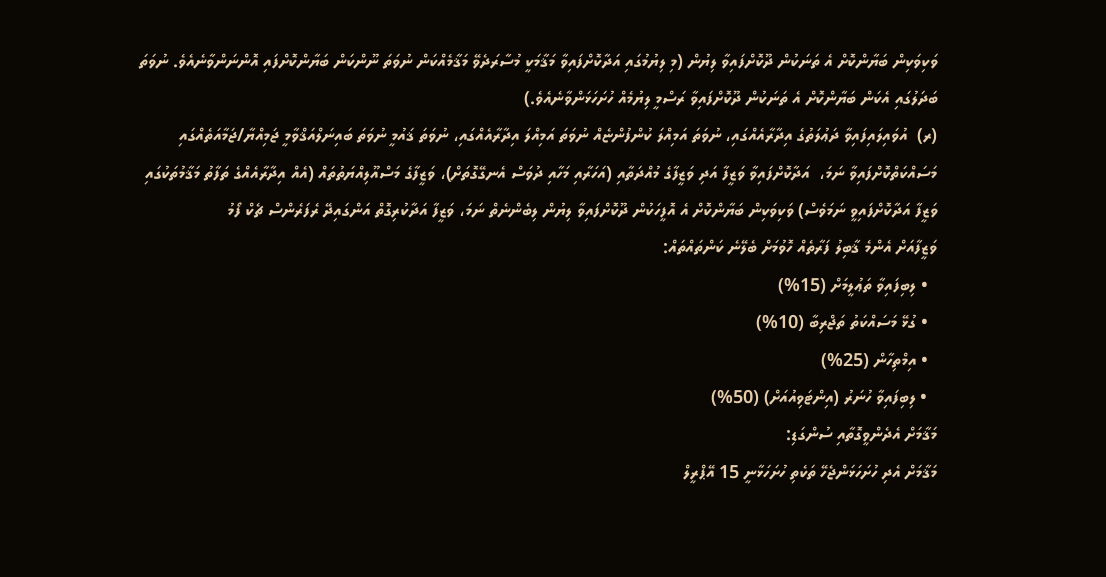ވަކިވަކިން ބަޔާންކޮށް އެ ތަނަކުން ދޫކޮށްފައިވާ ލިޔުން (މި ލިޔުމުގައި އަދާކޮށްފައިވާ މަޤާމަކީ މުސާރަދެވޭ މަޤާމެއްކަން ނުވަތަ ނޫންކަން ބަޔާންކޮށްފައި އޮންނަންވާނެއެވެ. ނުވަތަ ބަދަލުގައި އެކަން ބަޔާންކޮށް އެ ތަނަކުން ދޫކޮށްފައިވާ ރަސްމީ ލިޔުމެއް ހުށަހަޅަންވާނެއެވެ.)
(ރ)  އުވައިލައިފައިވާ ދަޢުލަތުގެ އިދާރާއެއްގައި، ނުވަތަ އަމިއްލަ ކުންފުންޏެއް ނުވަތަ އަމިއްލަ އިދާރާއެއްގައި، ނުވަތަ ޤައުމީ ނުވަތަ ބައިނަލްއަޤްވާމީ ޖަމިއްޔާ/ޖަމާއަތެއްގައި މަސައްކަތްކޮށްފައިވާ ނަމަ،  އަދާކޮށްފައިވާ ވަޒީފާ އަދި ވަޒީފާގެ މުއްދަތާއި (އަހަރާއި މަހާއި ދުވަސް އެނގޭގޮތަށް)، ވަޒީފާގެ މަސްއޫލިއްޔަތުތައް (އެއް އިދާރާއެއްގެ ތަފާތު މަޤާމުތަކުގައި ވަޒީފާ އަދާކޮށްފައިވީ ނަމަވެސް) ވަކިވަކިން ބަޔާންކޮށް އެ އޮފީހަކުން ދޫކޮށްފައިވާ ލިޔުން ލިބެންނެތް ނަމަ، ވަޒީފާ އަދާކުރިގޮތް އަންގައިދޭ ރެފަރެންސް ޗެކް ފޯމު
ވަޒީފާއަށް އެންމެ ޤާބިލު ފަރާތެއް ހޮވުމަށް ބެލޭނެ ކަންތައްތައް:
  • ލިބިފައިވާ ތަޢުލީމަށް (15%)
  • ގުޅޭ މަސައްކަތު ތަޖްރިބާ (10%)
  • އިމްތިހާން (25%)
  • ލިބިފައިވާ ހުނަރު (އިންޓަވިއުއަށް) (50%)
މަޤާމަށް އެދެންވީގޮތާއި ސުންގަޑި:
މަޤާމަށް އެދި ހުށަހަޅަންޖެހޭ ތަކެތި ހުށަހަޅާނީ 15 އޭޕްރީލް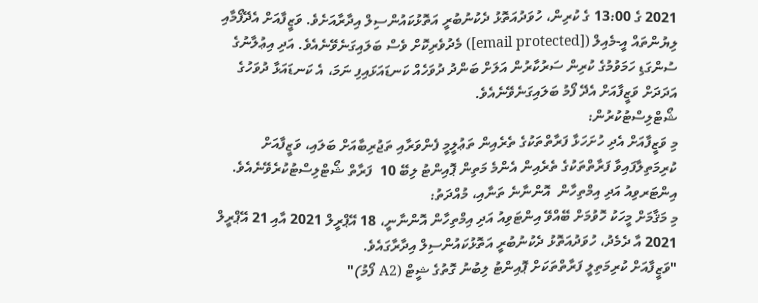2021 ގެ 13:00 ގެ ކުރިން، ހުވަދުއަތޮޅު ދެކުނުބުރީ އަތޮޅުކައުންސިލް އިދާރާއަށެވެ. ވަޒީފާއަށް އެދޭފޯމާއި ލިޔުންތައް އީ-މެއިލް ([email protected]) މެދުވެރިކޮށް ވެސް ބަލައިގަނެވޭނެއެވެ. އަދި އިޢުލާނުގެ ސުންގަޑި ހަމަވުމުގެ ކުރިން ސަރުކާރުން އަލަށް ބަންދު ދުވަހެއް ކަނޑައަޅައިފި ނަމަ، އެ ކަނޑައަޅާ ދުވަހުގެ އަދަދަށް ވަޒީފާއަށް އެދޭ ފޯމު ބަލައިގަނެވޭނެއެވެ.
ޝޯޓްލިސްޓުކުރުން:
މި ވަޒީފާއަށް އެދި ހުށަހަޅާ ފަރާތްތަކުގެ ތެރެއިން ތަޢުލީމީ ފެންވަރާއި ތަޖުރިބާއަށް ބަލައި، ވަޒީފާއަށް ކުރިމަތިލާފައިވާ ފަރާތްތަކުގެ ތެރެއިން އެންމެ މަތިން ޕޮއިންޓު ލިބޭ 10  ފަރާތް ޝޯޓްލިސްޓުކުރެވޭނެއެވެ.
އިންޓަރވިއު އަދި އިމްތިހާން  އޮންނާނެ ތަނާއި، މުއްދަތު:
މި މަޤާމަށް މީހަކު ހޮވުމަށް ބޭއްވޭ އިންޓަވިއު އަދި އިމްތިހާން އޮންނާނީ، 18 އޭޕްރީލް 2021 އާއި 21 އޭޕްރީލް 2021 އާ ދެމެދު، ހުވަދުއަތޮޅު ދެކުނުބުރީ އަތޮޅުކައުންސިލް އިދާރާގައެވެ.
"ވަޒީފާއަށް ކުރިމަތިލީ ފަރާތްތަކަށް ޕޮއިންޓު ލިބުނު ގޮތުގެ ޝީޓް (A2 ފޯމު)"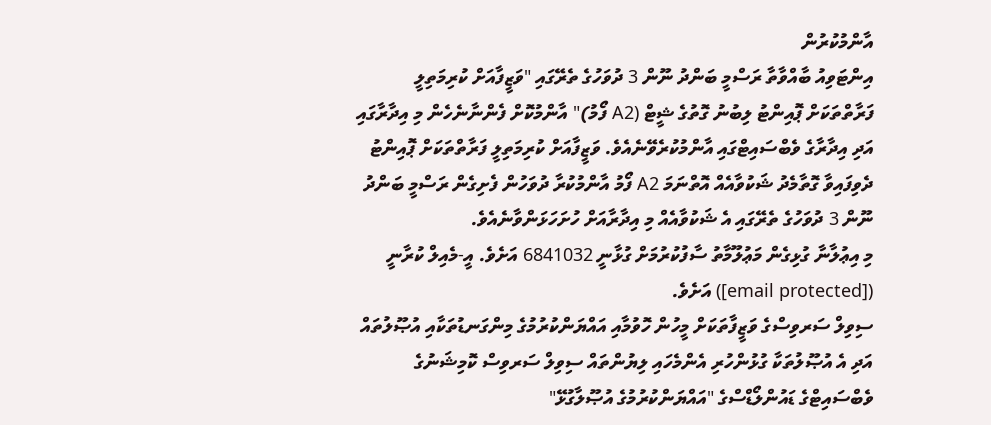އާންމުކުރުން
އިންޓަވިއު ބާއްވާތާ ރަސްމީ ބަންދު ނޫން 3 ދުވަހުގެ ތެރޭގައި "ވަޒީފާއަށް ކުރިމަތިލީ ފަރާތްތަކަށް ޕޮއިންޓު ލިބުނު ގޮތުގެ ޝީޓް (A2 ފޯމު)" އާންމުކޮށް ފެންނާނެހެން މި އިދާރާގައި އަދި އިދާރާގެ ވެބްސައިޓްގައި އާންމުކުރެވޭނެއެވެ. ވަޒީފާއަށް ކުރިމަތިލީ ފަރާތްތަކަށް ޕޮއިންޓު ދެވިފައިވާ ގޮތާމެދު ޝަކުވާއެއް އޮތްނަމަ A2 ފޯމު އާންމުކުރާ ދުވަހުން ފެށިގެން ރަސްމީ ބަންދު ނޫން 3 ދުވަހުގެ ތެރޭގައި އެ ޝަކުވާއެއް މި އިދާރާއަށް ހުށަހަޅަންވާނެއެވެ.
މި އިޢުލާނާ ގުޅިގެން މަޢުލޫމާތު ސާފުކުރުމަށް ގުޅާނީ 6841032 އަށެވެ. އީ-މެއިލް ކުރާނީ ([email protected]) އަށެވެ.
ސިވިލް ސަރވިސްގެ ވަޒީފާތަކަށް މީހުން ހޮވުމާއި އައްޔަންކުރުމުގެ މިންގަނޑުތަކާއި އުޞޫލުތައް އަދި އެ އުޞޫލުތަކާ ގުޅުންހުރި އެންމެހައި ލިޔުންތައް ސިވިލް ސަރވިސް ކޮމިޝަނުގެ ވެބްސައިޓްގެ ޑައުންލޯޑްސްގެ "އައްޔަންކުރުމުގެ އުޞޫލާގުޅޭ"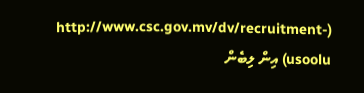(http://www.csc.gov.mv/dv/recruitment-usoolu) އިން ލިބެން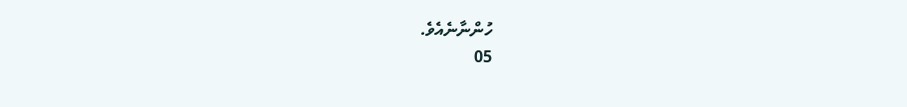ހުންނާނެއެވެ.
05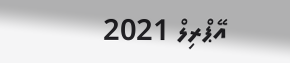އޭޕްރިލް 2021